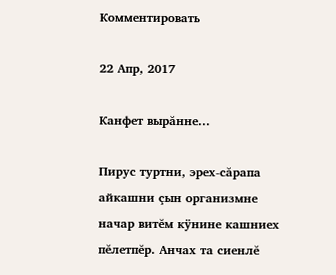Комментировать

22 Апр, 2017

Канфет вырăнне...

Пирус туртни, эрех-сăрапа айкашни çын организмне начар витĕм кÿнине кашниех пĕлетпĕр. Анчах та сиенлĕ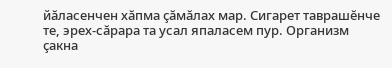йăласенчен хăпма çăмăлах мар. Сигарет таврашĕнче те, эрех-сăрара та усал япаласем пур. Организм çакна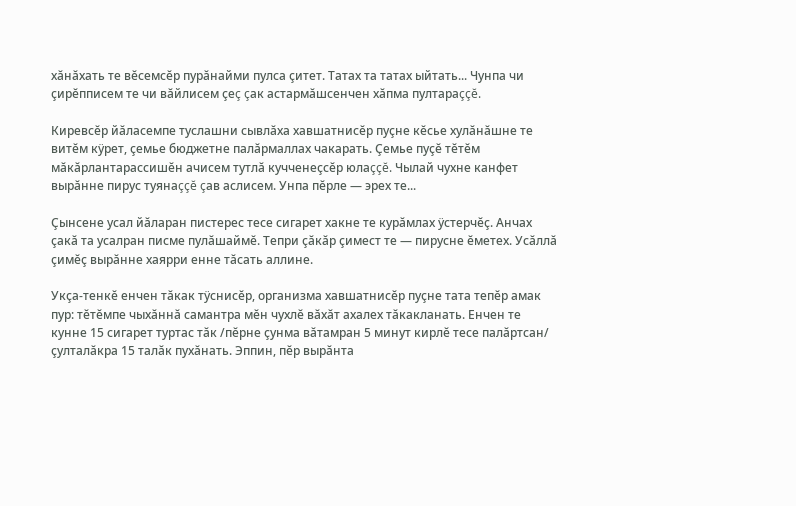хăнăхать те вĕсемсĕр пурăнайми пулса çитет. Татах та татах ыйтать... Чунпа чи çирĕпписем те чи вăйлисем çеç çак астармăшсенчен хăпма пултараççĕ.

Киревсĕр йăласемпе туслашни сывлăха хавшатнисĕр пуçне кĕсье хулăнăшне те витĕм кÿрет, çемье бюджетне палăрмаллах чакарать. Çемье пуçĕ тĕтĕм мăкăрлантарассишĕн ачисем тутлă кучченеçсĕр юлаççĕ. Чылай чухне канфет вырăнне пирус туянаççĕ çав аслисем. Унпа пĕрле — эрех те...

Çынсене усал йăларан пистерес тесе сигарет хакне те курăмлах ÿстерчĕç. Анчах çакă та усалран писме пулăшаймĕ. Тепри çăкăр çимест те — пирусне ĕметех. Усăллă çимĕç вырăнне хаярри енне тăсать аллине.

Укçа-тенкĕ енчен тăкак тÿснисĕр, организма хавшатнисĕр пуçне тата тепĕр амак пур: тĕтĕмпе чыхăннă самантра мĕн чухлĕ вăхăт ахалех тăкакланать. Енчен те кунне 15 сигарет туртас тăк /пĕрне çунма вăтамран 5 минут кирлĕ тесе палăртсан/ çулталăкра 15 талăк пухăнать. Эппин, пĕр вырăнта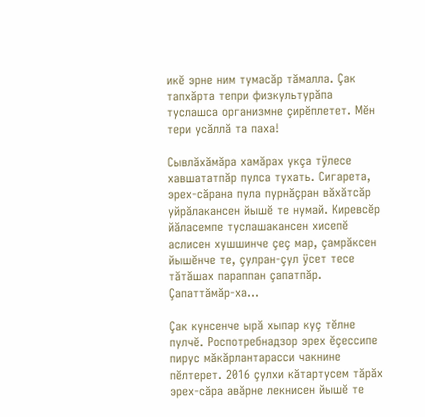икĕ эрне ним тумасăр тăмалла. Çак тапхăрта тепри физкультурăпа туслашса организмне çирĕплетет. Мĕн тери усăллă та паха!

Сывлăхăмăра хамăрах укçа тÿлесе хавшататпăр пулса тухать. Сигарета, эрех-сăрана пула пурнăçран вăхăтсăр уйрăлакансен йышĕ те нумай. Киревсĕр йăласемпе туслашакансен хисепĕ аслисен хушшинче çеç мар, çамрăксен йышĕнче те, çулран-çул ÿсет тесе тăтăшах параппан çапатпăр. Çапаттăмăр-ха...

Çак кунсенче ырă хыпар куç тĕлне пулчĕ. Роспотребнадзор эрех ĕçессипе пирус мăкăрлантарасси чакнине пĕлтерет. 2016 çулхи кăтартусем тăрăх эрех-сăра авăрне лекнисен йышĕ те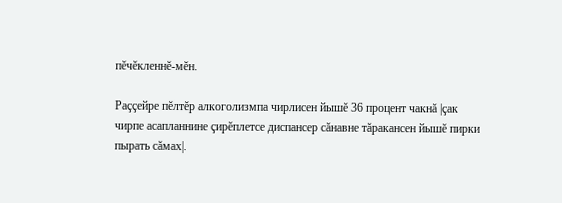пĕчĕкленнĕ-мĕн.

Раççейре пĕлтĕр алкоголизмпа чирлисен йышĕ 36 процент чакнă |çак чирпе асапланнине çирĕплетсе диспансер сăнавне тăракансен йышĕ пирки пырать сăмах|.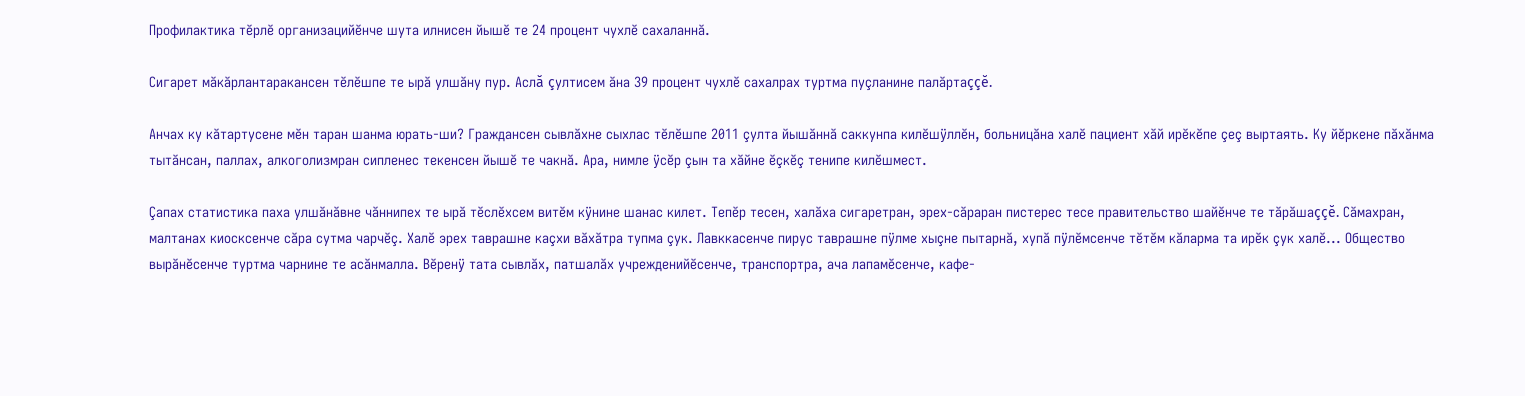Профилактика тĕрлĕ организацийĕнче шута илнисен йышĕ те 24 процент чухлĕ сахаланнă.

Сигарет мăкăрлантаракансен тĕлĕшпе те ырă улшăну пур. Аслă çултисем ăна 39 процент чухлĕ сахалрах туртма пуçланине палăртаççĕ.

Анчах ку кăтартусене мĕн таран шанма юрать-ши? Граждансен сывлăхне сыхлас тĕлĕшпе 2011 çулта йышăннă саккунпа килĕшÿллĕн, больницăна халĕ пациент хăй ирĕкĕпе çеç выртаять. Ку йĕркене пăхăнма тытăнсан, паллах, алкоголизмран сипленес текенсен йышĕ те чакнă. Ара, нимле ÿсĕр çын та хăйне ĕçкĕç тенипе килĕшмест.

Çапах статистика паха улшăнăвне чăннипех те ырă тĕслĕхсем витĕм кÿнине шанас килет. Тепĕр тесен, халăха сигаретран, эрех-сăраран пистерес тесе правительство шайĕнче те тăрăшаççĕ. Сăмахран, малтанах киосксенче сăра сутма чарчĕç. Халĕ эрех таврашне каçхи вăхăтра тупма çук. Лавккасенче пирус таврашне пÿлме хыçне пытарнă, хупă пÿлĕмсенче тĕтĕм кăларма та ирĕк çук халĕ... Общество вырăнĕсенче туртма чарнине те асăнмалла. Вĕренÿ тата сывлăх, патшалăх учрежденийĕсенче, транспортра, ача лапамĕсенче, кафе-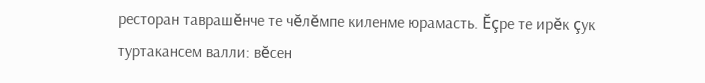ресторан таврашĕнче те чĕлĕмпе киленме юрамасть. Ĕçре те ирĕк çук туртакансем валли: вĕсен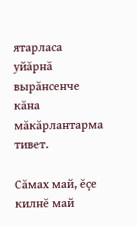ятарласа уйăрнă вырăнсенче кăна мăкăрлантарма тивет.

Сăмах май, ĕçе килнĕ май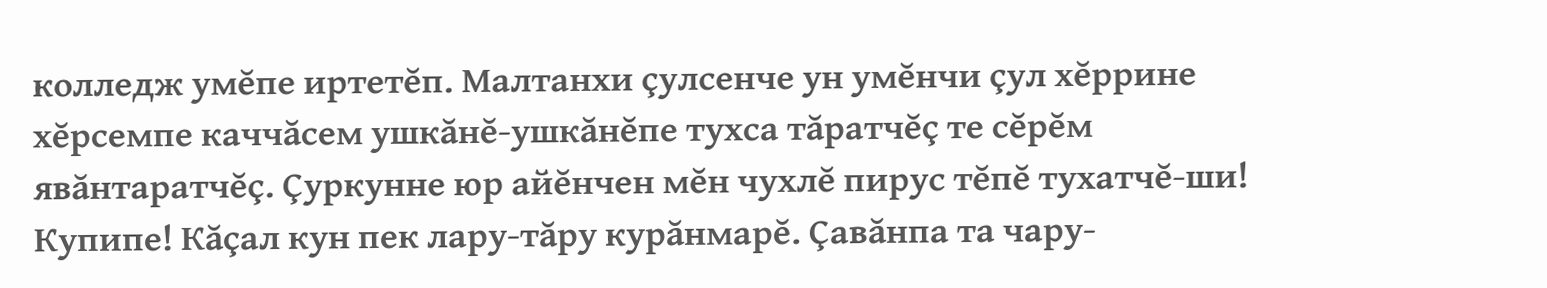колледж умĕпе иртетĕп. Малтанхи çулсенче ун умĕнчи çул хĕррине хĕрсемпе каччăсем ушкăнĕ-ушкăнĕпе тухса тăратчĕç те сĕрĕм явăнтаратчĕç. Çуркунне юр айĕнчен мĕн чухлĕ пирус тĕпĕ тухатчĕ-ши! Купипе! Кăçал кун пек лару-тăру курăнмарĕ. Çавăнпа та чару-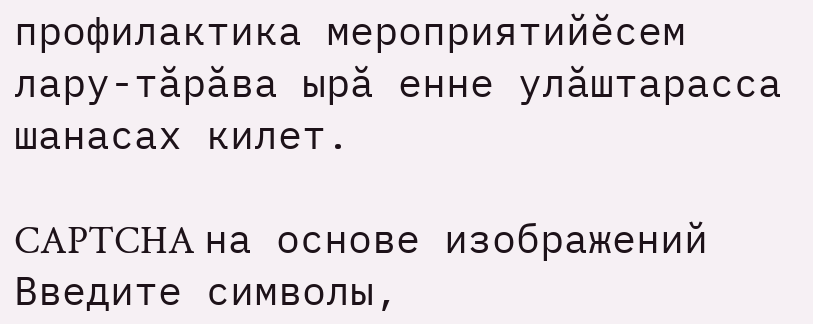профилактика мероприятийĕсем лару-тăрăва ырă енне улăштарасса шанасах килет.

CAPTCHA на основе изображений
Введите символы,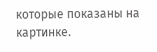которые показаны на картинке.